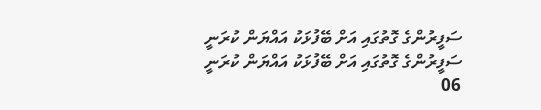ސަފީރުންގެ ގޮތުގައި އަށް ބޭފުޅަކު އައްޔަން ކުރަނީ
ސަފީރުންގެ ގޮތުގައި އަށް ބޭފުޅަކު އައްޔަން ކުރަނީ
06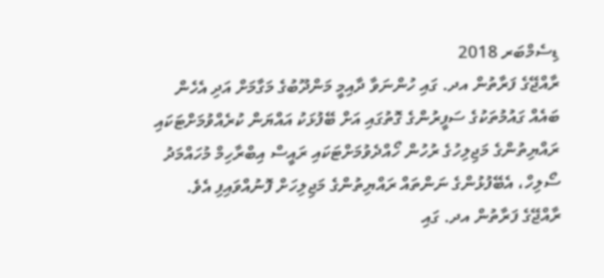ޑިސެމްބަރ 2018
ރާއްޖޭގެ ފަރާތުން އދ. ގައި ހުންނަވާ ދާއިމީ މަންދޫބުގެ މަގާމަށް އަދި އެހެން ބައެއް ގައުމުތަކުގެ ސަފީރުންގެ ގޮތުގައި އަށް ބޭފުޅަކު އައްޔަން ކުރެއްވުމަށްޓަކައި ރައްޔިތުންގެ މަޖިލިހުގެ ރުހުން ހޯއްދެވުމަށްޓަކައި ރައީސް އިބްރާހިމް މުހައްމަދު ސޯލިހް، އެބޭފުޅުންގެ ނަންތައް ރައްޔިތުންގެ މަޖިލިހަށް ފޮނުއްވައިފި އެވެ.
ރާއްޖޭގެ ފަރާތުން އދ. ގައި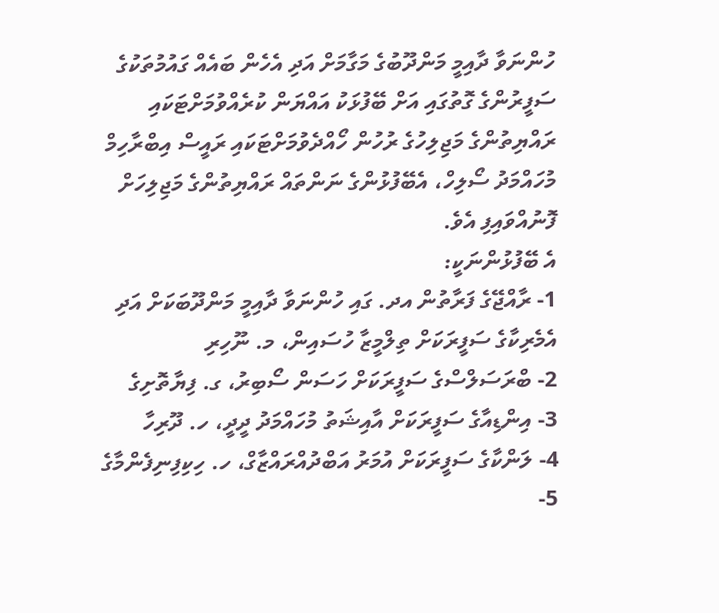ހުންނަވާ ދާއިމީ މަންދޫބުގެ މަގާމަށް އަދި އެހެން ބައެއް ގައުމުތަކުގެ ސަފީރުންގެ ގޮތުގައި އަށް ބޭފުޅަކު އައްޔަން ކުރެއްވުމަށްޓަކައި ރައްޔިތުންގެ މަޖިލިހުގެ ރުހުން ހޯއްދެވުމަށްޓަކައި ރައީސް އިބްރާހިމް މުހައްމަދު ސޯލިހް، އެބޭފުޅުންގެ ނަންތައް ރައްޔިތުންގެ މަޖިލިހަށް ފޮނުއްވައިފި އެވެ.
އެ ބޭފުޅުންނަކީ:
1- ރާއްޖޭގެ ފަރާތުން އދ. ގައި ހުންނަވާ ދާއިމީ މަންދޫބަކަށް އަދި އެމެރިކާގެ ސަފީރަކަށް ތިލްމީޒާ ހުސައިން، މ. ނޫހިރި
2- ބްރަސަލްސްގެ ސަފީރަކަށް ހަސަން ސޯބިރު، ގ. ފިޔާތޮށިގެ
3- އިންޑިއާގެ ސަފީރަކަށް އާއިޝަތު މުހައްމަދު ދީދީ، ހ. ދޫރިހާ
4- ލަންކާގެ ސަފީރަކަށް އުމަރު އަބްދުއްރައްޒާގް، ހ. ހިކިފިނިފެންމާގެ
5-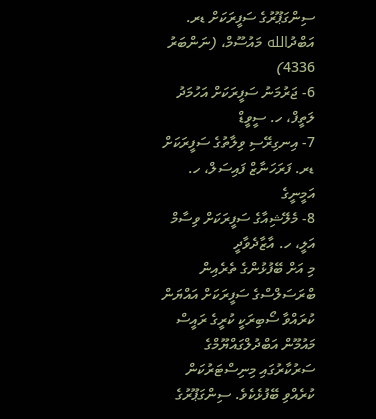ސިންގަޕޫރުގެ ސަފީރަކަށް ޑރ. އަބްދުالله މައުސޫމް، (ނަންބަރު 4336)
6- ޖަރުމަނު ސަފީރަކަށް އަހުމަދު ލަތީފް، ހ. ސީވީޑް
7- އިނގިރޭސި ވިލާތުގެ ސަފީރަކަށް ޑރ. ފަރަހަނާޒް ފައިސަލް، ހ. އަމީނީގެ
8- މެލޭޝިއާގެ ސަފީރަކަށް ވިސާމް އަލީ، ހ. އާޒާދެވާދީ
މި އަށް ބޭފުޅުންގެ ތެރެއިން ބްރަސަލްސްގެ ސަފީރަކަށް އައްޔަން ކުރައްވާ ސޯބިރަކީ ކުރީގެ ރައީސް މައުމޫން އަބްދުލްގައްޔޫމްގެ ސަރުކާރުގައި މިނިސްޓަރުކަން ކުރެއްވި ބޭފުޅެކެވެ. ސިންގަޕޫރުގެ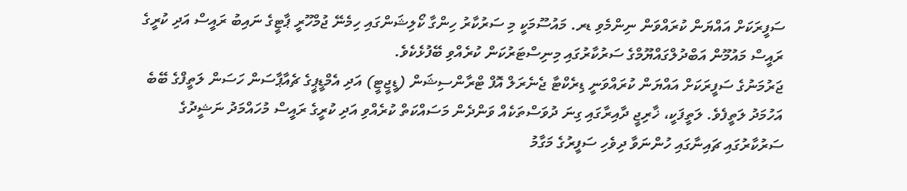ސަފީރަކަށް އައްޔަން ކުރައްވަން ނިންމެވި ޑރ. މައުސޫމަކީ މި ސަރުކާރު ހިންގާ ކޯލިޝަންގައި ހިމެނޭ ޖުމްހޫރީ ޕާޓީގެ ނައިބު ރައީސް އަދި ކުރީގެ ރައީސް މައުމޫން އަބްދުލްގައްޔޫމްގެ ސަރުކާރުގައި މިނިސްޓަރުކަން ކުރެއްވި ބޭފުޅެކެވެ.
ޖަރުމަނުގެ ސަފީރަކަށް އައްޔަން ކުރައްވަނީ ޑިރެކްޓާ ޖެނެރަލް އޮފް ޓްރާންސިޝަން (ޑީޖީޓީ) އަދި އެމްޑީޕީގެ ޗެއާޕާސަން ހަސަން ލަތީފްގެ ބޭބެ އަހުމަދު ލަތީފެވެ. ލަތީފަކީ، ޚާރިޖީ ދާއިރާގައި ގިނަ ދުވަސްތަކެއް ވަންދެން މަސައްކަތް ކުރެއްވި އަދި ކުރީގެ ރައީސް މުހައްމަދު ނަޝީދުގެ ސަރުކާރުގައި ޗައިނާގައި ހުންނަވާ ދިވެހި ސަފީރުގެ މަގާމު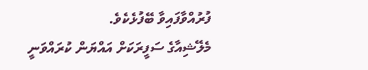ފުރުއްވާފައިވާ ބޭފުޅެކެވެ.
މެލޭޝިއާގެ ސަފީރަކަށް އައްޔަން ކުރައްވަނީ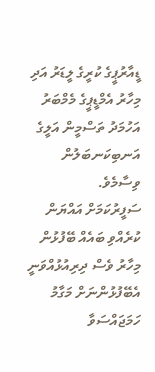ޑީއާރުޕީގެ ކުރީގެ ލީޑަރު އަދި މިހާރު އެމްޑީޕީގެ މެމްބަރު އަހުމަދު ތަސްމީން އަލީގެ އަނބިކަނބަލުން ވިސާމެވެ.
ސަފީރުކަމަށް އައްޔަން ކުރެއްވި ބައެއް ބޭފުޅުން މިހާރު ވެސް ދިރިއުޅުއްވަނީ އެބޭފުޅުންނަށް މަގާމު ހަމަޖައްސަވާ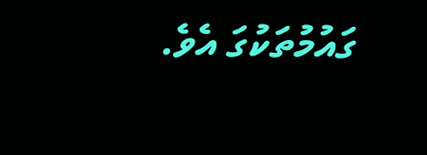ގައުމުތަކުގަ އެވެ.